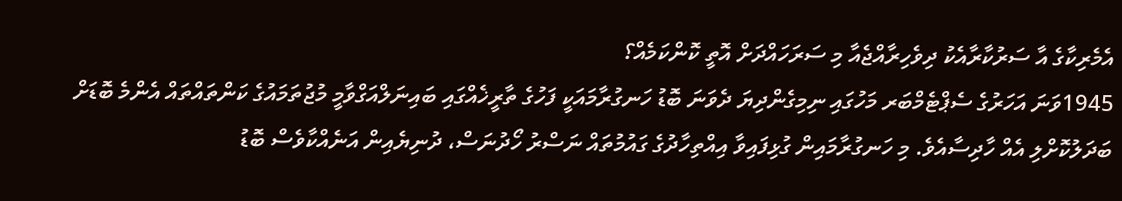އެމެރިކާގެ އާ ސަރުކާރާއެކު ދިވެހިރާއްޖެއާ މި ސަރަހައްދަށް އޮތީ ކޮންކަމެއް؟
1945ވަނަ އަހަރުގެ ސެޕްޓެމްބަރ މަހުގައި ނިމިގެންދިޔަ ދެވަނަ ބޮޑު ހަނގުރާމައަކީ ފަހުގެ ތާރީޚެއްގައި ބައިނަލްއަގްވާމީ މުޖުތަމައުގެ ކަންތައްތައް އެންމެ ބޮޑަށް ބަދަލުކޮށްލި އެއް ހާދިސާއެވެ. މި ހަނގުރާމައިން ގުޅިފައިވާ އިއްތިހާދުގެ ގައުމުތައް ނަސްރު ހޯދުނަސް، ދުނިޔެއިން އަނެއްކާވެސް ބޮޑު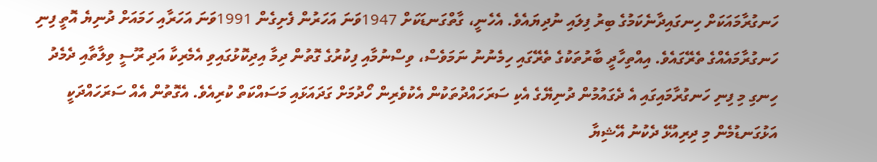ހަނގުރާމައަކަށް ހިނގައިދާނެކަމުގެ ބިރު ފިލައި ނުދިޔައެވެ. އެހެނީ، ގާތްގަނޑަކަށް 1947ވަނަ އަހަރުން ފެށިގެން 1991ވަނަ އަހަރާއި ހަމައަށް ދުނިޔެ އޮތީ ފިނި ހަނގުރާމައެއްގެ ތެރޭގައެވެ. އިއްތިހާދީ ބާރުތަކުގެ ތެރޭގައި ހިމެނުނު ނަމަވެސް، ވިސްނުމާއި ފިކުރުގެ ގޮތުން ދިމާ އިދިކޮޅުގައިވި އެމެރިކާ އަދި ރޫސީ ވިލާތާއި ދެމެދު ހިނގި މި ފިނި ހަނގުރާމައިގައި އެ ދެގައުމުން ދުނިޔޭގެ އެކި ސަރަހައްދުތަކުން އެކުވެރިން ހޯދުމަށް ގަދައަޅައި މަސައްކަތް ކުރިއެވެ. އެގޮތުން އެއް ސަރަހައްދަކީ އަޅުގަނޑުމެން މި ދިރިއުޅޭ ދެކުނު އޭޝިޔާ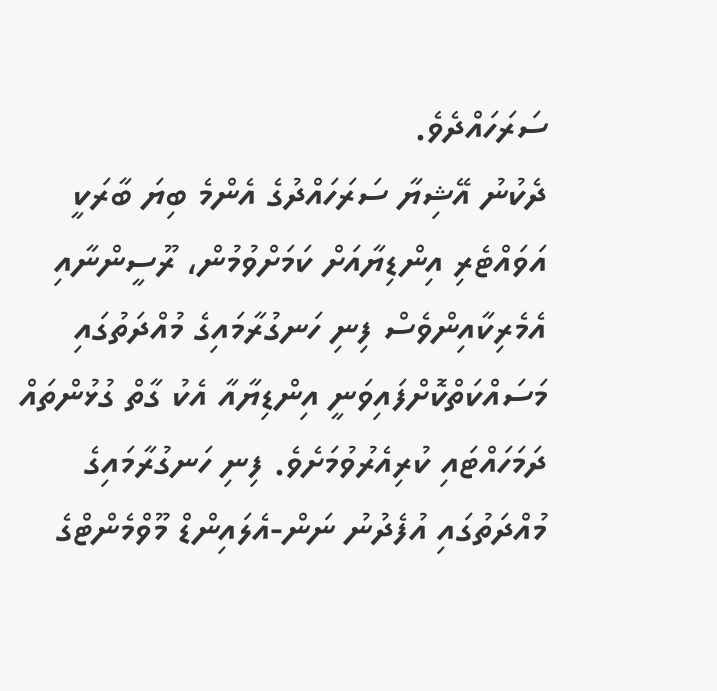ސަރަހައްދެވެ.
ދެކުނު އޭޝިޔާ ސަރަހައްދުގެ އެންމެ ބިޔަ ބާރަކީ އަވައްޓެރި އިންޑިޔާއަށް ކަމަށްވުމުން، ރޫސީންނާއި އެމެރިކާއިންވެސް ފިނި ހަނގުރާމައިގެ މުއްދަތުގައި މަސައްކަތްކޮށްފައިވަނީ އިންޑިޔާއާ އެކު ގާތް ގުޅުންތައް ދަމަހައްޓައި ކުރިއެރުވުމަށެވެ. ފިނި ހަނގުރާމައިގެ މުއްދަތުގައި އުފެދުނު ނަން-އެލައިންޑް މޫވްމެންޓްގެ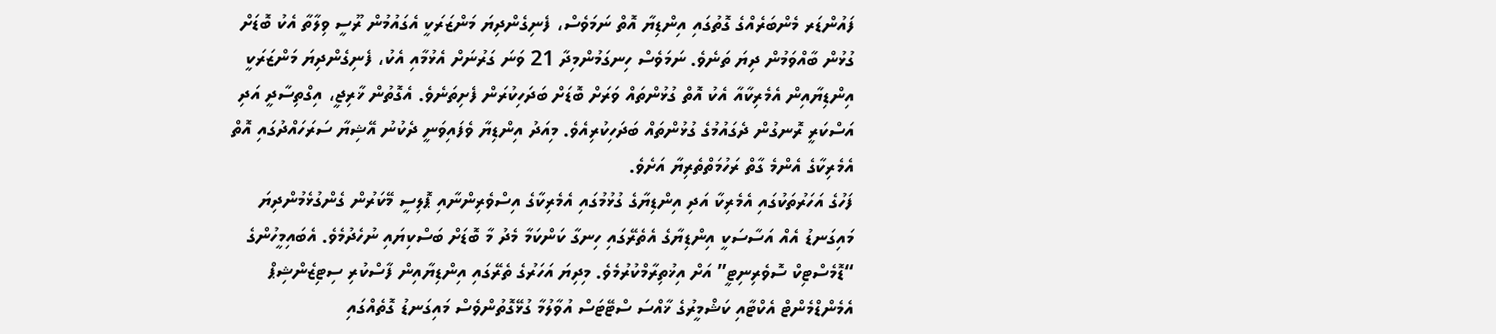ފައުންޑަރ މެންބަރެއްގެ ގޮތުގައި އިންޑިޔާ އޮތް ނަމަވެސް، ފެނިގެންދިޔަ މަންޒަރަކީ އެގައުމުން ރޫސީ ވިލާތާ އެކު ބޮޑަށް ގުޅުން ބާއްވަމުން ދިޔަ ތަނެވެ. ނަމަވެސް ހިނގަމުންމިދާ 21 ވަނަ ގަރުނަށް އެޅުމާއި އެކު، ފެނިގެންދިޔަ މަންޒަރަކީ އިންޑިޔާއިން އެމެރިކާއާ އެކު އޮތް ގުޅުންތައް ވަރަށް ބޮޑަށް ބަދަހިކުރަން ފެށިތަނެވެ. އެގޮތުން ޚާރިޖީ، އިގްތިސާދީ އަދި އަސްކަރީ ރޮނގުން ދެގައުމުގެ ގުޅުންތައް ބަދަހިކުރިއެވެ. މިއަދު އިންޑިޔާ ވެފައިވަނީ ދެކުނު އޭޝިޔާ ސަރަހައްދުގައި އޮތް އެމެރިކާގެ އެންމެ ގާތް ރަހުމަތްތެރިޔާ އަށެވެ.
ފަހުގެ އަހަރުތަކުގައި އެމެރިކާ އަދި އިންޑިޔާގެ ގުޅުމުގައި އެމެރިކާގެ އިސްވެރިންނާއި ޕޮލިސީ މޭކަރުން ގެންގުޅެމުންދިޔަ މައިގަނޑު އެއް އަސާސަކީ އިންޑިޔާގެ އެތެރޭގައި ހިނގާ ކަންކަމާ މެދު މާ ބޮޑަށް ބަސްކިޔައި ނުހެދުމެވެ. އެބައިމީހުންގެ “ޑޮމެސްޓިކް ސޮވެރިނިޓީ” އަށް އިޚުތިރާމްކުރުމެވެ. މިދިޔަ އަހަރުގެ ތެރޭގައި އިންޑިޔާއިން ފާސްކުރި ސިޓިޒެންޝިޕް އެމެންޑްމެންޓް އެކްޓާއި ކަޝްމީރުގެ ޚާއްސަ ސްޓޭޓަސް އުވާލުމާ ގުޅޭގޮތުންވެސް މައިގަނޑު ގޮތެއްގައި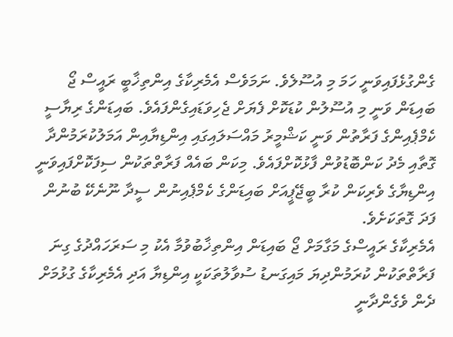ގެންގުޅެފައިވަނީ ހަމަ މި އުސޫލެވެ. ނަމަވެސް އެމެރިކާގެ އިންތިޚާބީ ރައީސް ޖޯ ބައިޑަން ވަނީ މި އުސޫލުން ކުޑަކޮށް ފެޔަށް ޖެހިވަޑައިގެންފައެވެ. ބައިޑަންގެ ރިޔާސީ ކެމްޕެއިންގެ ފަރާތުން ވަނީ ކަޝްމީރު މައްސަލައިގައި އިންޑިޔާއިން އަމަލުކުރަމުންދާ ގޮތާއި މެދު ކަންބޮޑުވުން ފާޅުކޮށްފައެވެ. މިކަން ބައެއް ފަރާތްތަކުން ސިފަކޮށްފައިވަނީ އިންޑިޔާގެ ވެރިކަން ކުރާ ބީޖޭޕީއަށް ބައިޑަންގެ ކެމްޕެއިނުން ސީދާ ނޫނެކޭ ބުނުން ފަދަ ގޮތަކަށެވެ.
އެމެރިކާގެ ރައީސްގެ މަގާމަށް ޖޯ ބައިޑަން އިންތިޚާބުވުމާ އެކު މި ސަރަހައްދުގެ ގިނަ ފަރާތްތަކުން ކުރަމުންދިޔަ މައިގަނޑު ސުވާލުތަކަކީ އިންޑިޔާ އަދި އެމެރިކާގެ ގުޅުމަށް ދެން ވެގެންދާނީ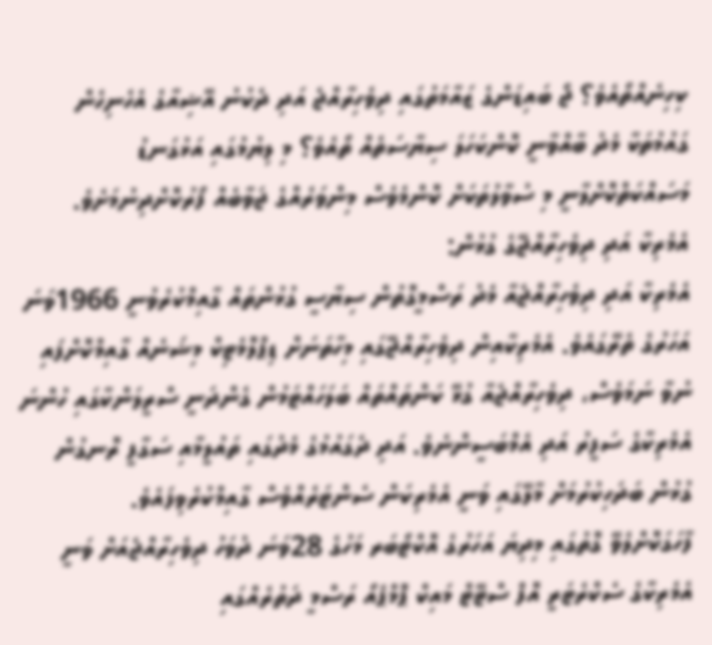ކިހިނެއްތޯއެވެ؟ ޖޯ ބައިޑަންގެ ޒައާމަތުގައި ދިވެހިރާއްޖެ އަދި ދެކުނު އޭޝިއާގެ އެހެނިހެން ގައުމުތަކާ މެދު ބާއްވާނީ ކޮންކަހަލަ ސިޔާސަތެއް ތޯއެވެ؟ މި ލިޔުމުގައި އަޅުގަނޑު މަސައްކަތްކޮށްލާނީ މި ސުވާލުތަކަށް ކޮންމެވެސް މިންވަރެއްގެ ޖަވާބެއް ފޯރުކޮށްދިނުމަށެވެ.
އެމެރިކާ އަދި ދިވެހިރާއްޖޭގެ ގުޅުން:
އެމެރިކާ އަދި ދިވެހިރާއްޖެއާ މެދު ރަސްމީގޮތުން ސިޔާސީ ގުޅުންތައް ގާއިމްކުރެވުނީ 1966ވަނަ އަހަރުގެ ތެރޭގައެވެ. އެމެރިކާއިން ދިވެހިރާއްޖޭގައި މިހާތަނަށް ޑިޕްލޮމެޓިކް މިޝަނެއް ގާއިމްކޮށްފައި ނުވާ ނަމަވެސް، ދިވެހިރާއްޖެއާ ގުޅޭ ކަންތައްތައް ބަލަހައްޓަމުން ގެންދަނީ ސްރީލަންކާގައި ހުންނަ އެމެރިކާގެ ސަފީރު އަދި އެމްބަސީންނެވެ. އަދި ދެގައުމުގެ މެދުގައި ތައުލީމާއި ސަގާފީ ރޮނގުން ގުޅުން ބަދަހިކުރުމަށް މާލޭގައި ވަނީ އެމެރިކަން ސެންޓަރެއްވެސް ގާއިމްކުރެވިފައެވެ.
ފާހަގަކޮށްލެވޭ ގޮތުގައި މިދިޔަ އަހަރުގެ އޮކްޓޯބަރ މަހުގެ 28ވަނަ ދުވަހު ދިވެހިރާއްޖެއަށް ވަނީ އެމެރިކާގެ ސެކްރެޓަރީ އޮފް ސްޓޭޓް މައިކް ޕޮމްޕެއޯ ރަސްމީ ދަތުރެއްގައި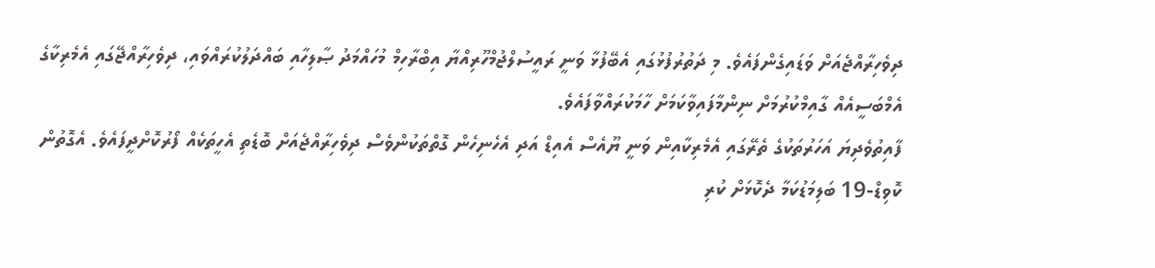ދިވެހިރާއްޖެއަށް ވަޑައިގެންފައެވެ. މި ދަތުރުފުޅުގައި އެބޭފުޅާ ވަނީ ރައީސުލްޖުމްހޫރިއްޔާ އިބްރާހިމް މުހައްމަދު ޞާލިހާއި ބައްދަލުކުރައްވައި، ދިވެހިރާއްޖޭގައި އެމެރިކާގެ އެމްބަސީއެއް ގާއިމްކުރުމަށް ނިންމާފައިވާކަމަށް ހާމަކުރައްވާފައެވެ.
ފާއިތުވެދިޔަ އަހަރުތަކުގެ ތެރޭގައި އެމެރިކާއިން ވަނީ ޔޫއެސް އެއިޑް އަދި އެހެނިހެން ގޮތްތަކުންވެސް ދިވެހިރާއްޖެއަށް ބޮޑެތި އެހީތަކެއް ފޯރުކޮށްދީފައެވެ. އެގޮތުން ކޮވިޑް-19 ބަލިމަޑުކަމާ ދެކޮޅަށް ކުރި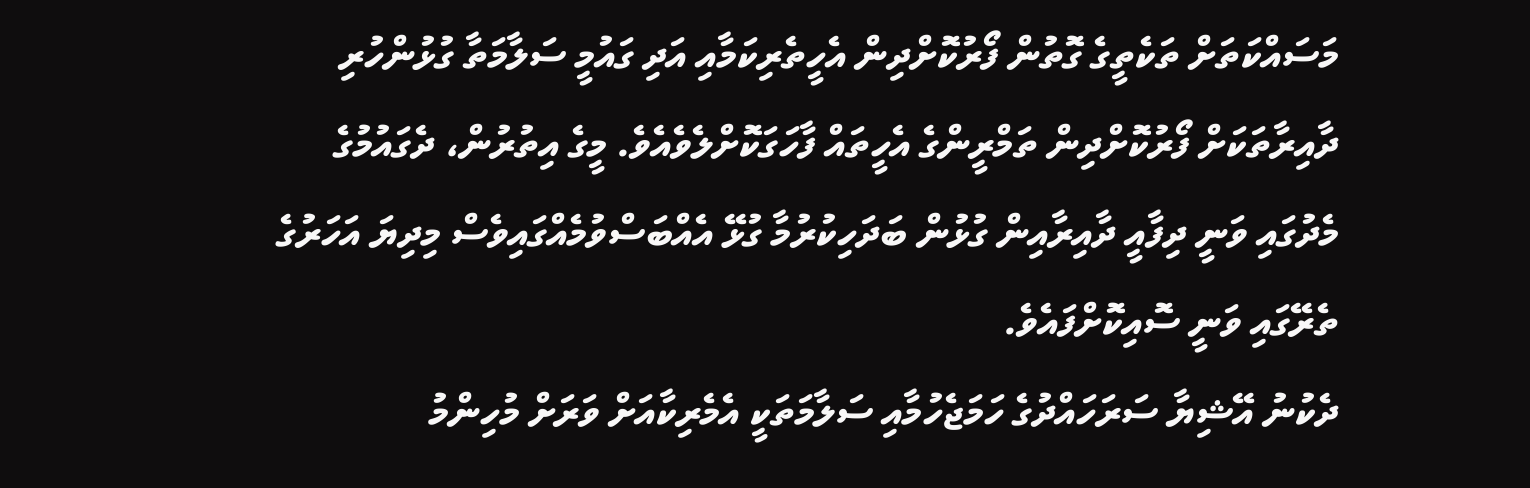މަސައްކަތަށް ތަކެތީގެ ގޮތުން ފޯރުކޮށްދިން އެހީތެރިކަމާއި އަދި ގައުމީ ސަލާމަތާ ގުޅުންހުރި ދާއިރާތަކަށް ފޯރުކޮށްދިން ތަމްރީންގެ އެހީތައް ފާހަގަކޮށްލެވެއެވެ. މީގެ އިތުރުން، ދެގައުމުގެ މެދުގައި ވަނީ ދިފާއީ ދާއިރާއިން ގުޅުން ބަދަހިކުރުމާ ގުޅޭ އެއްބަސްވުމެއްގައިވެސް މިދިޔަ އަހަރުގެ ތެރޭގައި ވަނީ ސޮއިކޮށްފައެވެ.
ދެކުނު އޭޝިޔާ ސަރަހައްދުގެ ހަމަޖެހުމާއި ސަލާމަތަކީ އެމެރިކާއަށް ވަރަށް މުހިންމު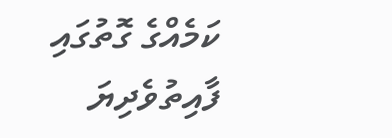ކަމެއްގެ ގޮތުގައި ފާއިތުވެދިޔަ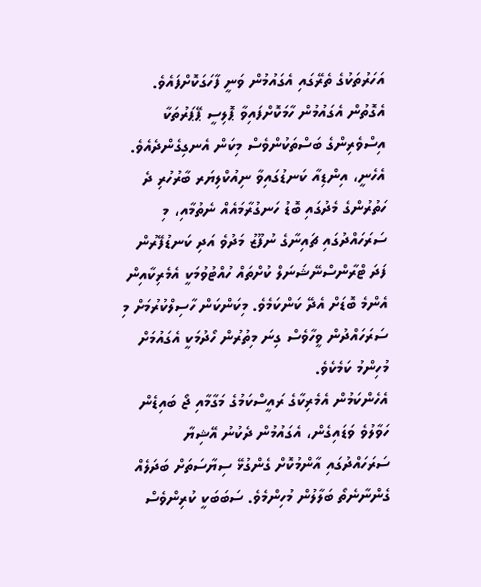އަހަރުތަކުގެ ތެރޭގައި އެގައުމުން ވަނީ ފާހަގަކޮށްފައެވެ. އެގޮތުން އެގައުމުން ހާމަކޮށްފައިވާ ޕޮލިސީ ޕޭޕަރުތަކާ އިސްވެރިންގެ ބަސްތަކުންވެސް މިކަން އެނގިގެންދެއެވެ. އެހެނީ، އިންޑިއާ ކަނޑުގައިވާ ނިއުކްލިޔަރ ބާރުހުރި ދެ ހަތުރުންގެ މެދުގައި ބޮޑު ހަނގުރާމައެއް ނެތުމާއި، މި ސަރަހައްދުގައި ޗައިނާގެ ނުފޫޒު މަދުވެ އަދި ކަނޑުފޭރުން ފަދަ ޓްރާންސްނޭޝަނަލް ކުށްތައް ހުއްޓުވުމަކީ އެމެރިކާއިން އެންމެ ބޮޑަށް އެދޭ ކަންކަމެވެ. މިކަންކަން ހާސިލްކުރުމަށް މި ސަރަހައްދުން ވީހާވެސް ގިނަ މިތުރުން ހޯދުމަކީ އެގައުމަށް މުހިންމު ކަމެކެވެ.
އެހެންކަމުން އެމެރިކާގެ ރައީސްކަމުގެ މަގާމާއި ޖޯ ބައިޑެން ހަވާލުވެ ވަޑައިގެން، އެގައުމުން ދެކުނު އޭޝިޔާ ސަރަހައްދުގައި އާންމުކޮށް ގެންގުޅޭ ސިޔާސަތަށް ބަދަލެއް ގެންނާނެތޯ ބަލާލުން މުހިންމެވެ. ސަބަބަކީ ކުރިންވެސް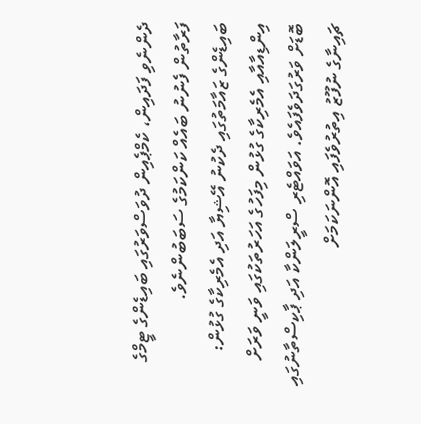ދެންނެވި ފަދައިން، ކެމްޕެއިން ދުވަސްވަރުގައި ބައިޑެންގެ ޓީމްގެ ފަރާތުން ފެނުނު ބައެއް ކަންކަމުގެ ސަބަބުންނެވެ.
ބައިޑެންގެ ޒައާމަތުގައި ދެކުނު އޭޝިޔާ އަދި އެމެރިކާގެ ގުޅުން:
އިންޑިއާއާއި އެމެރިކާގެ ގުޅުން މިފަހުގެ އަހަރުތަކުގައި ވަނީ ވަރަށް ބޮޑަށް ވަރުގަދަވެފައެވެ. އަވައްޓެރި ސްރީލަންކާ އަދި ޕާކިސްތާނުގައި ޗައިނާގެ ނުފޫޒު އިތުރުވެފައި އޮންނަކަމަށް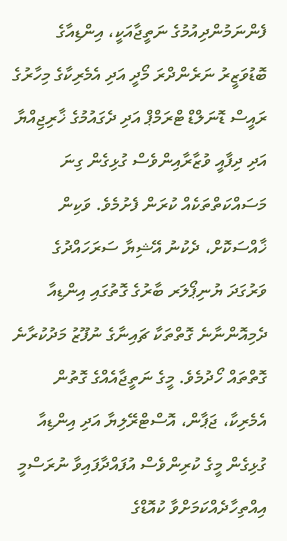ފެންނަމުންދިއުމުގެ ނަތީޖާއަކީ، އިންޑިއާގެ ބޮޑުވަޒީރު ނަރެންދްރަ މޯދީ އަދި އެމެރިކާގެ މިހާރުގެ ރައީސް ޑޮނަލްޑް ޓްރަމްޕް އަދި ދެގައުމުގެ ޚާރިޖިއްޔާ އަދި ދިފާއީ ވުޒާރާއިންވެސް ގުޅިގެން ގިނަ މަސައްކަތްތަކެއް ކުރަން ފެށުމެވެ. ވަކިން ޚާއްސަކޮށް، ދެކުނު އޭޝިޔާ ސަރަހައްދުގެ ވަރުގަދަ ޔުނިޕޯލަރ ބާރުގެ ގޮތުގައި އިންޑިއާ ދެމިއޮންނާނެ ގޮތްތަކާ ޗައިނާގެ ނުފޫޒު މަދުކުރާނެ ގޮތްތައް ހޯދުމެވެ. މީގެ ނަތީޖާއެއްގެ ގޮތުން އެމެރިކާ، ޖަޕާން، އޮސްޓްރޭލިޔާ އަދި އިންޑިއާ ގުޅިގެން މީގެ ކުރިންވެސް އުފައްދާފައިވާ ނުރަސްމީ އިއްތިހާދެއްކަމަށްވާ ކުއޮޑްގެ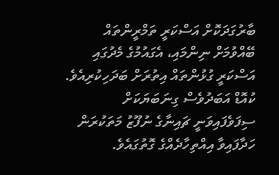ބާރުގަދަކޮށް އަސްކަރީ ތަމްރީންތައް ބޭއްވުމަށް ނިންމައި، އެގައުމުގެ މެދުގައި އަސްކަރީ ގުޅުންތައް އިތުރަށް ބަދަހިކުރިއެވެ. ކުއޮޑް އަބަދުވެސް ގިނަބަޔަކަށް ސިފަވެފައިވަނީ ޗައިނާގެ ނުފޫޒު މަތަކުރަން ހަދާފައިވާ އިއްތިހާދެއްގެ ގޮތުގައެވެ.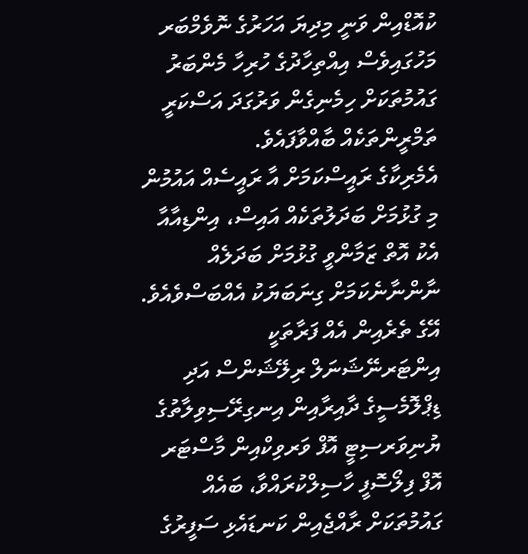ކުއޮޑްއިން ވަނީ މިދިޔަ އަހަރުގެ ނޮވެމްބަރ މަހުގައިވެސް އިއްތިހާދުގެ ހުރިހާ މެންބަރު ގައުމުތަކަށް ހިމެނިގެން ވަރުގަދަ އަސްކަރީ ތަމްރީންތަކެއް ބާއްވާފައެވެ.
އެމެރިކާގެ ރައީސްކަމަށް އާ ރައީސެއް އައުމުން މި ގުޅުމަށް ބަދަލުތަކެއް އައިސް، އިންޑިއާއާ އެކު އޮތް ޒަމާންވީ ގުޅުމަށް ބަދަލެއް ނާންނާނެކަމަށް ގިނަބަޔަކު އެއްބަސްވެއެވެ. އޭގެ ތެރެއިން އެއް ފަރާތަކީ އިންޓަރނޭޝަނަލް ރިލޭޝަންސް އަދި ޑިޕްލޮމެސީގެ ދާއިރާއިން އިނގިރޭސިވިލާތުގެ ޔުނިވަރސިޓީ އޮފް ވަރވިކްއިން މާސްޓަރ އޮފް ފިލޯސޮފީ ހާސިލްކުރައްވާ، ބައެއް ގައުމުތަކަށް ރާއްޖެއިން ކަނޑައެޅި ސަފީރުގެ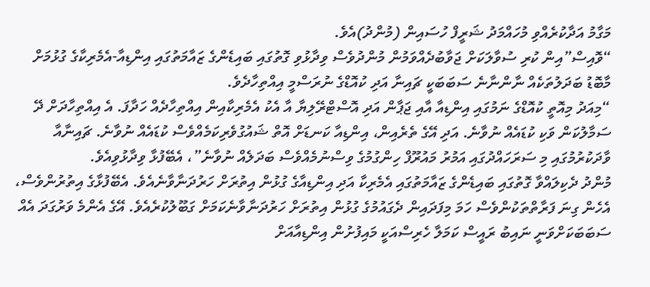މަގާމު އަދާކުރެއްވި މުހައްމަދު ޝަރީފް ހުސައިން (މުންދު)އެވެ.
“ވޮއިސް”އިން ކުރި ސުވާލަކަށް ޖަވާބުދެއްވަމުން މުންދުވެސް ވިދާޅުވި ގޮތުގައި ބައިޑެންގެ ޒައާމަތުގައި އިންޑިއާ-އެމެރިކާގެ ގުޅުމަށް މާބޮޑު ބަދަލުތަކެއް ނާންނާނެ ސަބަބަކީ ޗައިނާ އަދި ކުއޮޑްގެ ނުރަސްމީ އިއްތިހާދެވެ.
“މިއަދު މިއޮތީ ކުއޮޑްގެ ނަމުގައި އިންޑިއާ އާއި ޖަޕާން އަދި އޮސްޓްރޭލިޔާ އާ އެކު އެމެރިކާއިން އިއްތިހާދެއް ހަދާފަ. އެ އިއްތިހާދަށް ދޭ ސަމާލުކަން ވަކި ކުޑައެއް ނުވާނެ. އަދި އޭގެ ތެރެއިން، އިންޑިއާ ކަނޑަށް އޮތް ޝައުގުވެރިކަމެއްވެސް ކުޑައެއް ނުވާނެ. ޗައިނާއާ ވާދަކުރުމުގައި މި ސަރަހައްދުގައި އަމުރު މައުރޫފް ހިންގުމުގެ ވިސްނުމެއްވެސް ބަދަލެއް ނުވާނެ”، އެބޭފުޅާ ވިދާޅުވިއެވެ.
މުންދު ދެކިލައްވާ ގޮތުގައި ބައިޑެންގެ ޒައާމަތުގައި އެމެރިކާ އަދި އިންޑިއާގެ ގުޅުން އިތުރަށް ހަރުދަނާވާނެއެވެ. އެބޭފުޅާގެ އިތުރުންވެސް، އެހެން ގިނަ ފަރާތްތަކުންވެސް ހަމަ މިފަދައިން ދެގައުމުގެ ގުޅުން އިތުރަށް ހަރުދަނާވާނެކަމަށް ގަބޫލުކުރެއެވެ. އޭގެ އެންމެ ވަރުގަދަ އެއް ސަބަބަކަށްވަނީ ނައިބު ރައީސް ކަމަލާ ހެރިސްއަކީ މައިފުށުން އިންޑިއާއަށް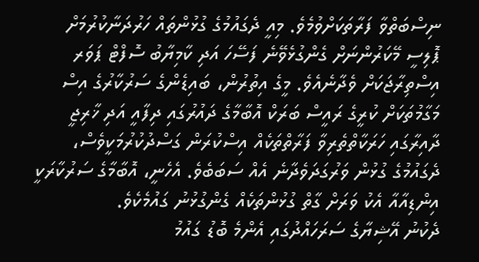ނިސްބަތްވާ ފަރާތަކަށްވުމެވެ. މިއީ ދެގައުމުގެ ގުޅުންތައް ހަރުދަނާކުރުމަށް ޕޮލިސީ މޭކަރުންނަށް ގެންގުޅެވޭނެ ފަސޭހަ އަދި ކާމިޔާބު ސޮފްޓް ޕަވަރ އިސްތިރާޖަކަށް ވެދާނެއެވެ. މީގެ އިތުރުން، ބައިޑެންގެ ސަރުކާރުގެ އިސް މަގާމުތަކަށް ކުރީގެ ރައީސް ބަރަކް އޮބާމާގެ ދައުރުގައި ދިފާއީ އަދި ޚާރިޖީ ދާއިރާގައި ހަރަކާތްތެރިވާ ފަރާތްތަކެއް އިސްކުރަން ގަސްދުކުރުމަކީވެސް، ދެގައުމުގެ ގުޅުން ވަރުގަދަވެދާނެ އެއް ސަބަބެވެ. އެހެނީ، އޮބާމާގެ ސަރުކާރަކީ އިންޑިއާއާ އެކު ވަރަށް ގާތް ގުޅުންތަކެއް ގެންގުޅުނު ގައުމެކެވެ.
ދެކުނު އޭޝިޔާގެ ސަރަހައްދުގައި އެންމެ ބޮޑު ގައުމު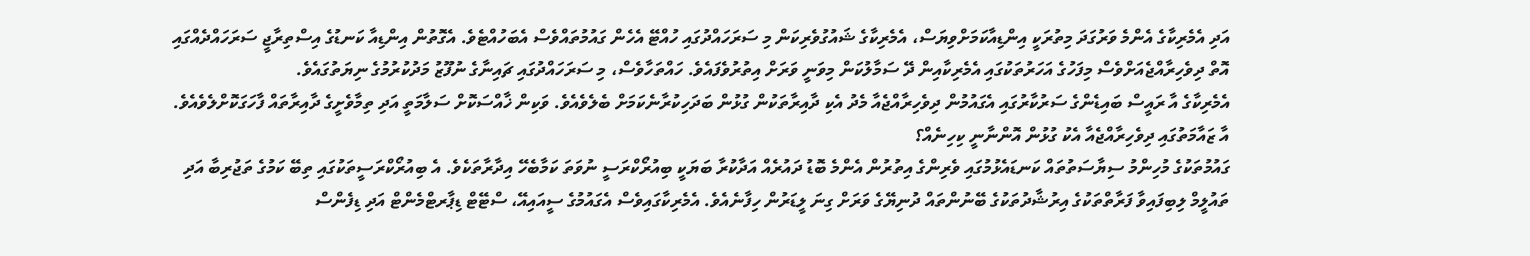އަދި އެމެރިކާގެ އެންމެ ވަރުގަދަ މިތުރަކީ އިންޑިއާކަމަށްވިޔަސް، އެމެރިކާގެ ޝައުގުވެރިކަން މި ސަރަހައްދުގައި ހުއްޓޭ އެހެން ގައުމުތައްވެސް އެބަހުއްޓެވެ. އެގޮތުން އިންޑިއާ ކަނޑުގެ އިސްތިރާޖީ ސަރަހައްދެއްގައި އޮތް ދިވެހިރާއްޖެއަށްވެސް މިފަހުގެ އަހަރުތަކުގައި އެމެރިކާއިން ދޭ ސަމާލުކަން މިވަނީ ވަރަށް އިތުރުވެފައެވެ. ހައްތަހާވެސް، މި ސަރަހައްދުގައި ޗައިނާގެ ނުފޫޒު މަދުކުރުމުގެ ނިޔަތުގައެވެ.
އެމެރިކާގެ އާ ރައީސް ބައިޑެންގެ ސަރުކާރުގައި އެގައުމުން ދިވެހިރާއްޖެއާ މެދު އެކި ދާއިރާތަކުން ގުޅުން ބަދަހިކުރާނެކަމަށް ބެލެވެއެވެ. ވަކިން ޚާއްސަކޮށް ސަލާމަތީ އަދި ތިމާވެށީގެ ދާއިރާތައް ފާހަގަކޮށްލެވެއެވެ.
އާ ޒައާމަތުގައި ދިވެހިރާއްޖެއާ އެކު ގުޅުން އޮންނާނީ ކިހިނެއް؟
ގައުމުތަކުގެ މުހިންމު ސިޔާސަތުތައް ކަނޑައެޅުމުގައި ވެރިންގެ އިތުރުން އެންމެ ބޮޑު ދައުރެއް އަދާކުރާ ބަޔަކީ ބިއުރޯކްރަސީ ނުވަތަ ކަމާބެހޭ އިދާރާތަކެވެ. އެ ބިއުރޯކްރަސީތަކުގައި ތިބޭ ކަމުގެ ތަޖުރިބާ އަދި ތައުލީމް ލިބިފައިވާ ފަރާތްތަކުގެ އިރުޝާދުތަކުގެ ބޭނުންތައް ދުނިޔޭގެ ވަރަށް ގިނަ ލީޑަރުން ހިފާނެއެވެ. އެމެރިކާގައިވެސް އެގައުމުގެ ސީއައިއޭ، ސްޓޭޓް ޑިޕާރޓްމެންޓް އަދި ޑިފެންސް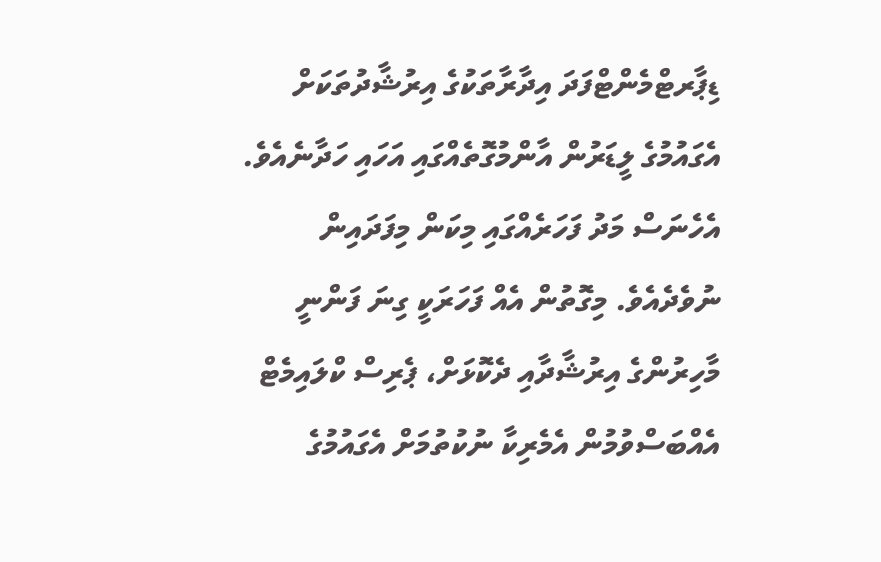ޑިޕާރޓްމެންޓްފަދަ އިދާރާތަކުގެ އިރުޝާދުތަކަށް އެގައުމުގެ ލީޑަރުން އާންމުގޮތެއްގައި އަހައި ހަދާނެއެވެ.
އެހެނަސް މަދު ފަހަރެއްގައި މިކަން މިފަދައިން ނުވެދެއެވެ. މިގޮތުން އެއް ފަހަރަކީ ގިނަ ފަންނީ މާހިރުންގެ އިރުޝާދާއި ދެކޮޅަށް، ޕެރިސް ކްލައިމެޓް އެއްބަސްވުމުން އެމެރިކާ ނުކުތުމަށް އެގައުމުގެ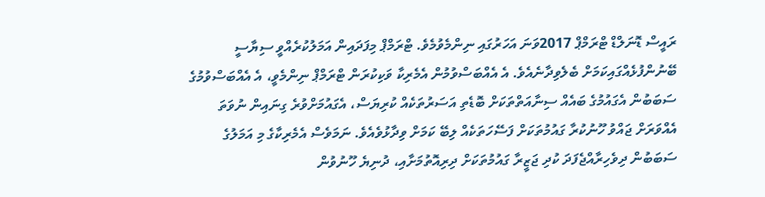ރައީސް ޑޮނަލްޑް ޓްރަމްޕް 2017ވަނަ އަހަރުގައި ނިންމެވުމެވެ. ޓްރަމްޕް މިފަދައިން އަމަލުކުރެއްވީ ސިޔާސީ ބޭނުންފުޅެއްގައިކަމަށް ބެލެވިދާނެއެވެ. އެ އެއްބަސްވުމުން އެމެރިކާ ވަކިކުރަން ޓްރަމްޕް ނިންމެވީ، އެ އެއްބަސްވުމުގެ ސަބަބުން އެގައުމުގެ ބައެއް ސިނާއަތްތަކަށް ބޮޑެތި އަސަރުތަކެއް ކުރިޔަސް، އެގައުމަށްވުރެ ގިނައިން ނުވަތަ އެއްވަރަށް ޖައްވު ހޫނުކުރާ ގައުމުތަކަށް ފަސޭހަތަކެއް ލިބޭ ކަމަށް ވިދާޅުވެއެވެ. ނަމަވެސް އެމެރިކާގެ މި އަމަލުގެ ސަބަބުން ދިވެހިރާއްޖެފަދަ ކުދި ޖަޒީރާ ގައުމުތަކަށް ދިރިއޮތުމަށާއި، ދުނިޔެ ހޫނުވުން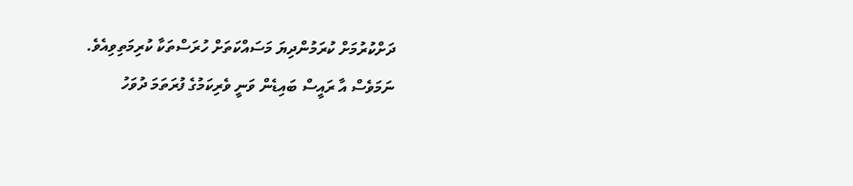ދަށްކުރުމަށް ކުރަމުންދިޔަ މަސައްކަތަށް ހުރަސްތަކާ ކުރިމަތިވިއެވެ.
ނަމަވެސް އާ ރައީސް ބައިޑެން ވަނީ ވެރިކަމުގެ ފުރަތަމަ ދުވަހު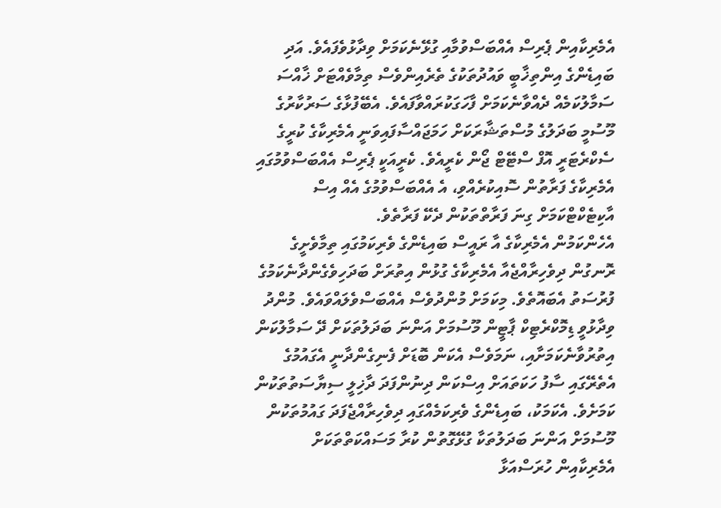އެމެރިކާއިން ޕެރިސް އެއްބަސްވުމާއި ގުޅޭނެކަމަށް ވިދާޅުވެފައެވެ. އަދި ބައިޑެންގެ އިންތިޚާބީ ވައުދުތަކުގެ ތެރެއިންވެސް ތިމާވެއްޓަށް ޚާއްސަ ސަމާލުކަމެއް ދެއްވާނެކަމަށް ފާހަގަކުރައްވާފައެވެ. އެބޭފުޅާގެ ސަރުކާރުގެ މޫސުމީ ބަދަލުގެ މުސްތަޝާރަކަށް ހަމަޖައްސާފައިވަނީ އެމެރިކާގެ ކުރީގެ ސެކްރެޓަރީ އޮފް ސްޓޭޓް ޖޯން ކެރީއެވެ. ކެރީއަކީ ޕެރިސް އެއްބަސްވުމުގައި އެމެރިކާގެ ފަރާތުން ސޮއިކުރެއްވި، އެ އެއްބަސްވުމުގެ އެއް އިސް އާކިޓެކްޓްކަމަށް ގިނަ ފަރާތްތަކުން ދެކޭ ފަރާތެވެ.
އެހެންކަމުން އެމެރިކާގެ އާ ރައީސް ބައިޑެންގެ ވެރިކަމުގައި ތިމާވެށީގެ ރޮނގުން ދިވެހިރާއްޖެއާ އެމެރިކާގެ ގުޅުން އިތުރަށް ބަދަހިވެގެންދާނެކަމުގެ ފުރުސަތު އެބައޮތެވެ. މިކަމަށް މުންދުވެސް އެއްބަސްވެލައްވައެވެ. މުންދު ވިދާޅުވީ ޑިމޮކްރެޓިކް ޕާޓީން މޫސުމަށް އަންނަ ބަދަލުތަކަށް ދޭ ސަމާލުކަން އިތުރުވާނެކަމަށާއި، ނަމަވެސް އެކަން ބޮޑަށް ފެނިގެންދާނީ އެގައުމުގެ އެތެރޭގައި ސާފު ހަކަތައަށް އިސްކަން ދިނުންފަދަ ދާޚިލީ ސިޔާސަތުތަކުން ކަމަށެވެ. އެކަމަކު، ބައިޑެންގެ ވެރިކަމެއްގައި ދިވެހިރާއްޖެފަދަ ގައުމުތަކުން މޫސުމަށް އަންނަ ބަދަލުތަކާ ގުޅޭގޮތުން ކުރާ މަސައްކަތްތަކަށް އެމެރިކާއިން ހުރަސްއަޅާ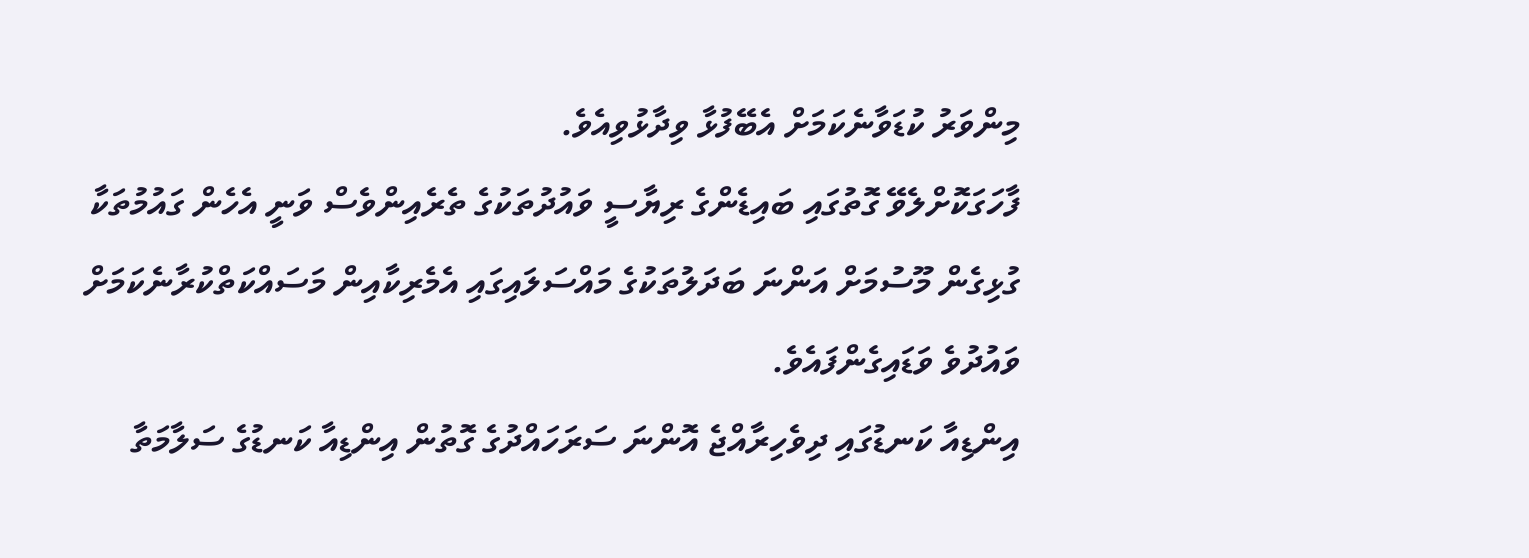މިންވަރު ކުޑަވާނެކަމަށް އެބޭފުޅާ ވިދާޅުވިއެވެ.
ފާހަގަކޮށްލެވޭ ގޮތުގައި ބައިޑެންގެ ރިޔާސީ ވައުދުތަކުގެ ތެރެއިންވެސް ވަނީ އެހެން ގައުމުތަކާ ގުޅިގެން މޫސުމަށް އަންނަ ބަދަލުތަކުގެ މައްސަލައިގައި އެމެރިކާއިން މަސައްކަތްކުރާނެކަމަށް ވައުދުވެ ވަޑައިގެންފައެވެ.
އިންޑިއާ ކަނޑުގައި ދިވެހިރާއްޖެ އޮންނަ ސަރަހައްދުގެ ގޮތުން އިންޑިއާ ކަނޑުގެ ސަލާމަތާ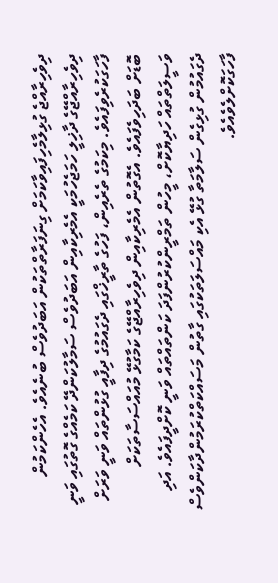ދިވެހިރާއްޖެ ގުޅިލާމެހިފައިވާކަމަށް ގިނަފަރާތްތަކުން އަބަދުވެސް ބުނެއެވެ. އެހެންކަމުން ދިވެހިރާއްޖޭގެ ދާޚިލީ ހަމަޖެހުމަކީ އެމެރިކާއިން އަބަދުވެސް ސަމާލުކަންދޭ ކަމެއްގެ ގޮތުގައި ވަނީ ފާހަގަކުރެވިފައެވެ. މިކަމުގެ ތެރެއިން، ފަހުގެ ތާރީޚްގައި ދެގައުމުގެ ދިފާއީ ގުޅުންތައް ވަނީ ވަރަށް ބޮޑަށް ބަދަހިވެފައެވެ. އެގޮތުން އެމެރިކާއިން ދިވެހިރާއްޖޭގެ ކަމާގުޅޭ މުއައްސަސާތަކަށް ވަސީލަތްތައް ހަދިޔާކޮށް، މީހުން ތަމްރީންކުރުންފަދަ ކަންތައްތައް ވަނީ ކޮށްދީފައެވެ. އަދި ދެގައުމުން ގުޅިގެން ސަލާމަތާ ގުޅޭ އެކި މައްސަލަތަކުގައި ގާތުން މަސައްކަތްކުރަމުންދާކަންވެސް ފާހަގަކޮށްލެވެއެވެ.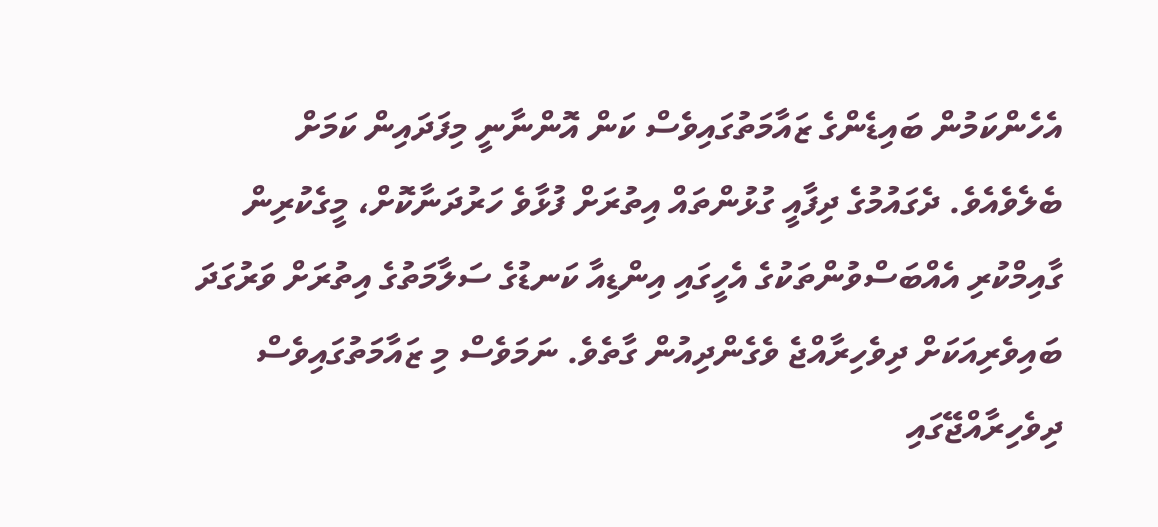އެހެންކަމުން ބައިޑެންގެ ޒައާމަތުގައިވެސް ކަން އޮންނާނީ މިފަދައިން ކަމަށް ބެލެވެއެވެ. ދެގައުމުގެ ދިފާއީ ގުޅުންތައް އިތުރަށް ފުޅާވެ ހަރުދަނާކޮށް، މީގެކުރިން ގާއިމްކުރި އެއްބަސްވުންތަކުގެ އެހީގައި އިންޑިއާ ކަނޑުގެ ސަލާމަތުގެ އިތުރަށް ވަރުގަދަ ބައިވެރިއަކަށް ދިވެހިރާއްޖެ ވެގެންދިއުން ގާތެވެ. ނަމަވެސް މި ޒައާމަތުގައިވެސް ދިވެހިރާއްޖޭގައި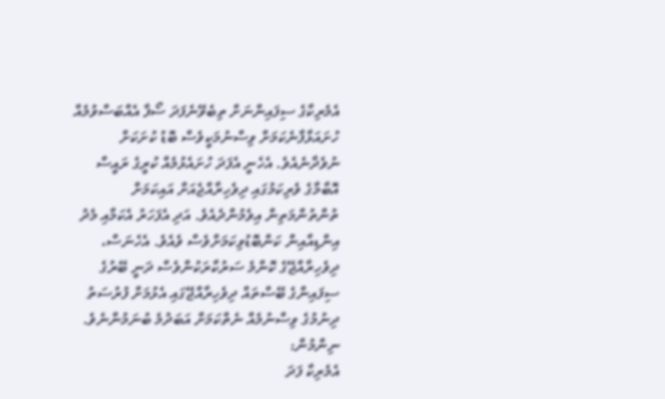އެމެރިކާގެ ސިފައިންނަށް ތިބެވޭނެފަދަ ސޯފާ އެއްބަސްވުމެއް ހުށައަޅާފާނެކަމަށް ވިސްނުމަކީވެސް ބޮޑު ކުށަކަށް ނުވެދާނެއެވެ. އެހެނީ އެފަދަ ހުށައެޅުމެއް ކުރީގެ ރައީސް އޮބާމާގެ ވެރިކަމުގައި ދިވެހިރާއްޖެއަށް އައިކަމަށް ތުންތުންމަތިން އިވެމުންދެއެވެ. އަދި އެފަހަރު އެކަމާއި މެދު އިންޑިއާއިން ކަންބޮޑުވިކަމަށްވެސް ވެއެވެ. އެހެނަސް، ދިވެހިރާއްޖޭގެ ކޮންމެ ސަރުކާރަކުންވެސް ދަނީ ބޭރުގެ ސިފައިންގެ ބޭސްތައް ދިވެހިރާއްޖޭގައި އެޅުމަށް ފުރުސަތު ދިނުމުގެ ވިސްނުމެއް ނެތްކަމަށް އަބަދުމެ ބުނަމުންނެވެ.
ނިންމުން:
އެމެރިކާ ފަދަ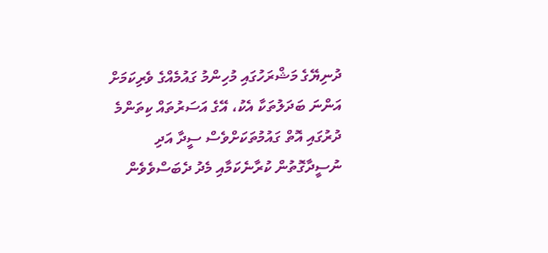ދުނިޔޭގެ މަޝްރަހުގައި މުހިންމު ގައުމެއްގެ ވެރިކަމަށް އަންނަ ބަދަލުތަކާ އެކު، އޭގެ އަސަރުތައް ކިތަންމެ ދުރުގައި އޮތް ގައުމުތަކަށްވެސް ސީދާ އަދި ނުސީދާގޮތުން ކުރާނެކަމާއި މެދު ދެބަސްވެވެން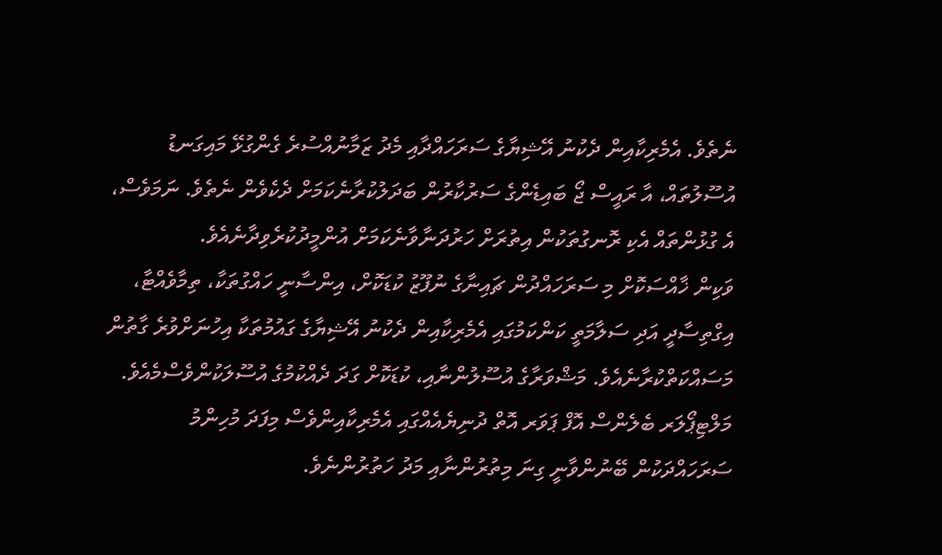ނެތެވެ. އެމެރިކާއިން ދެކުނު އޭޝިޔާގެ ސަރަހައްދާއި މެދު ޒަމާނުއްސުރެ ގެންގުޅޭ މައިގަނޑު އުސޫލުތައް، އާ ރައީސް ޖޯ ބައިޑެންގެ ސަރުކާރުން ބަދަލުކުރާނެކަމަށް ދެކެވެން ނެތެވެ. ނަމަވެސް، އެ ގުޅުންތައް އެކި ރޮނގުތަކުން އިތުރަށް ހަރުދަނާވާނެކަމަށް އުންމީދުކުރެވިދާނެއެވެ.
ވަކިން ޚާއްސަކޮށް މި ސަރަހައްދުން ޗައިނާގެ ނުފޫޒު ކުޑަކޮށް، އިންސާނީ ހައްގުތަކާ، ތިމާވެއްޓާ، އިގްތިސާދީ އަދި ސަލާމަތީ ކަންކަމުގައި އެމެރިކާއިން ދެކުނު އޭޝިޔާގެ ގައުމުތަކާ އިހުނަށްވުރެ ގާތުން މަސައްކަތްކުރާނެއެވެ. މަޝްވަރާގެ އުސޫލުންނާއި، ކުޑަކޮށް ގަދަ ދެއްކުމުގެ އުސޫލަކުންވެސްމެއެވެ.
މަލްޓިޕޯލަރ ބެލެންސް އޮފް ޕަވަރ އޮތް ދުނިޔެއެއްގައި އެމެރިކާއިންވެސް މިފަދަ މުހިންމު ސަރަހައްދަކުން ބޭނުންވާނީ ގިނަ މިތުރުންނާއި މަދު ހަތުރުންނެވެ.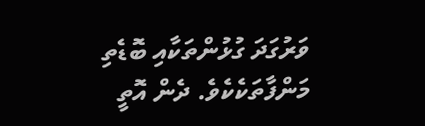ވަރުގަދަ ގުޅުންތަކާއި ބޮޑެތި މަންފާތަކެކެވެ. ދެން އޮތީ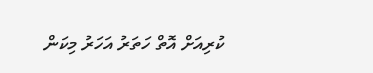ކުރިއަށް އޮތް ހަތަރު އަހަރު މިކަން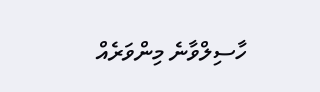ހާސިލްވާނެ މިންވަރެއް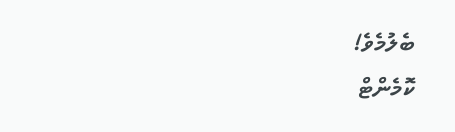ބެލުމެވެ!
ކޮމެންޓް